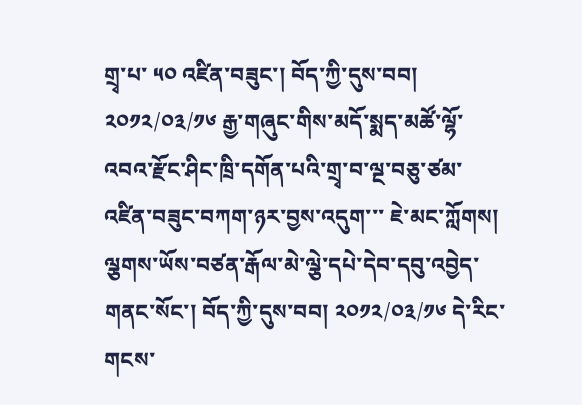གྲྭ་པ་ ༥༠ འཛིན་བཟུང་། བོད་ཀྱི་དུས་བབ། ༢༠༡༢/༠༣/༡༦ རྒྱ་གཞུང་གིས་མདོ་སྨད་མཚོ་ལྷོ་འབའ་རྫོང་ཤིང་ཁྲི་དགོན་པའི་གྲྭ་བ་ལྔ་བཅུ་ཙམ་འཛིན་བཟུང་བཀག་ཉར་བྱས་འདུག་་་ ཇེ་མང་ཀློགས།
ལྕགས་ཡོས་བཙན་རྒོལ་མེ་ལྕེ་དཔེ་དེབ་དབུ་འབྱེད་གནང་སོང་། བོད་ཀྱི་དུས་བབ། ༢༠༡༢/༠༣/༡༦ དེ་རིང་གངས་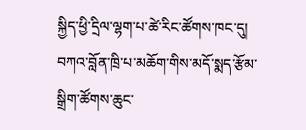སྐྱིད་ཕྱི་དྲིལ་ལྷག་པ་ཚེ་རིང་ཚོགས་ཁང་དུ། བཀའ་བློན་ཁྲི་པ་མཆོག་གིས་མདོ་སྨད་རྩོམ་སྒྲིག་ཚོགས་ཆུང་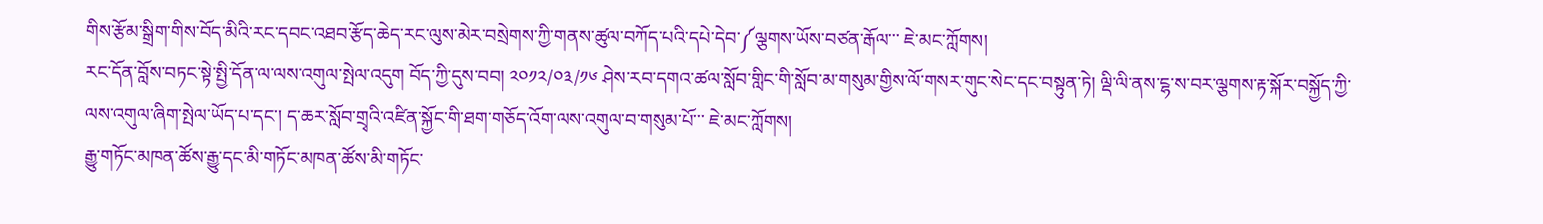གིས་རྩོམ་སྒྲིག་གིས་བོད་མིའི་རང་དབང་འཐབ་རྩོད་ཆེད་རང་ལུས་མེར་བསྲེགས་ཀྱི་གནས་ཚུལ་བཀོད་པའི་དཔེ་དེབ་༼ལྕགས་ཡོས་བཙན་རྒོལ་་་ ཇེ་མང་ཀློགས།
རང་དོན་བློས་བཏང་སྟེ་སྤྱི་དོན་ལ་ལས་འགུལ་སྤེལ་འདུག བོད་ཀྱི་དུས་བབ། ༢༠༡༢/༠༣/༡༦ ཤེས་རབ་དགའ་ཚལ་སློབ་གླིང་གི་སློབ་མ་གསུམ་གྱིས་ལོ་གསར་གུང་སེང་དང་བསྟུན་ཏེ། ལྡི་ལི་ནས་ངྷ་ས་བར་ལྕགས་རྟ་སྐོར་བསྐྱོད་ཀྱི་ལས་འགུལ་ཞིག་སྤེལ་ཡོད་པ་དང་། ད་ཆར་སློབ་གྲྭའི་འཛིན་སྐྱོང་གི་ཐག་གཅོད་འོག་ལས་འགུལ་བ་གསུམ་པོ་་་ ཇེ་མང་ཀློགས།
རྒྱུ་གཏོང་མཁན་ཚོས་རྒྱུ་དང་མི་གཏོང་མཁན་ཚོས་མི་གཏོང་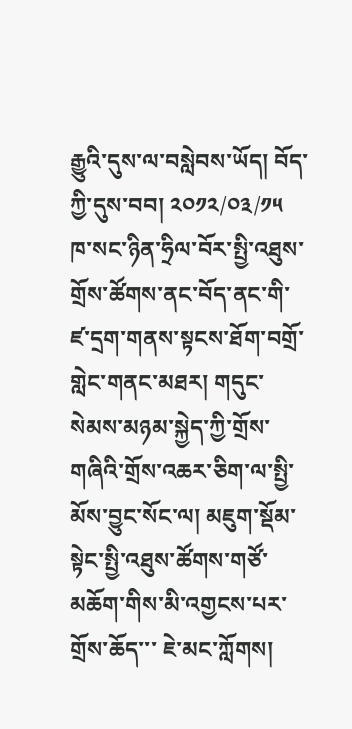རྒྱུའི་དུས་ལ་བསླེབས་ཡོད། བོད་ཀྱི་དུས་བབ། ༢༠༡༢/༠༣/༡༥ ཁ་སང་ཉིན་ཧྲིལ་བོར་སྤྱི་འཐུས་གྲོས་ཚོགས་ནང་བོད་ནང་གི་ཛ་དྲག་གནས་སྟངས་ཐོག་བགྲོ་གླེང་གནང་མཐར། གདུང་སེམས་མཉམ་སྐྱེད་ཀྱི་གྲོས་གཞིའི་གྲོས་འཆར་ཅིག་ལ་སྤྱི་མོས་བྱུང་སོང་ལ། མཇུག་སྡོམ་སྟེང་སྤྱི་འཐུས་ཚོགས་གཙོ་མཆོག་གིས་མི་འགྱངས་པར་གྲོས་ཆོད་་་ ཇེ་མང་ཀློགས།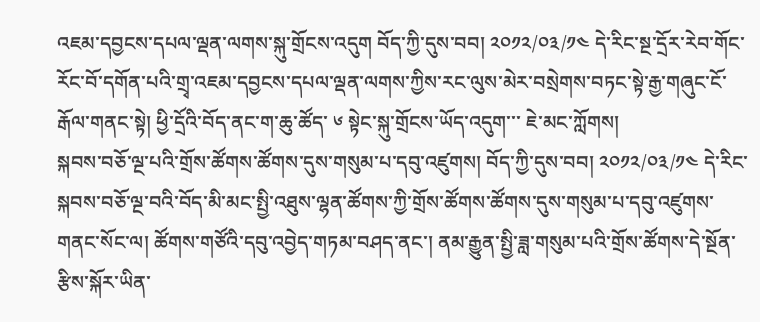འཇམ་དབྱངས་དཔལ་ལྡན་ལགས་སྐུ་གྲོངས་འདུག བོད་ཀྱི་དུས་བབ། ༢༠༡༢/༠༣/༡༤ དེ་རིང་སྔ་དྲོར་རེབ་གོང་རོང་བོ་དགོན་པའི་གྲྭ་འཇམ་དབྱངས་དཔལ་ལྡན་ལགས་ཀྱིས་རང་ལུས་མེར་བསྲེགས་བཏང་སྟེ་རྒྱ་གཞུང་ངོ་རྒོལ་གནང་སྟེ། ཕྱི་དྲོའི་བོད་ནང་ག་ཆུ་ཚོད་ ༦ སྟེང་སྐུ་གྲོངས་ཡོད་འདུག་་་ ཇེ་མང་ཀློགས།
སྐབས་བཅོ་ལྔ་པའི་གྲོས་ཚོགས་ཚོགས་དུས་གསུམ་པ་དབུ་འཛུགས། བོད་ཀྱི་དུས་བབ། ༢༠༡༢/༠༣/༡༤ དེ་རིང་སྐབས་བཅོ་ལྔ་བའི་བོད་མི་མང་སྤྱི་འཐུས་ལྷན་ཚོགས་ཀྱི་གྲོས་ཚོགས་ཚོགས་དུས་གསུམ་པ་དབུ་འཛུགས་གནང་སོང་ལ། ཚོགས་གཙོའི་དབུ་འབྱེད་གཏམ་བཤད་ནང་། ནམ་རྒྱུན་སྤྱི་ཟླ་གསུམ་པའི་གྲོས་ཚོགས་དེ་སྔོན་རྩིས་སྐོར་ཡིན་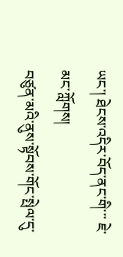ཡང་། ཐེངས་འདིར་བོད་ནང་གི་་་ ཇེ་མང་ཀློགས།
བཙུན་མའི་ནུས་སྟོབས་གོང་སྤེལ་དུ་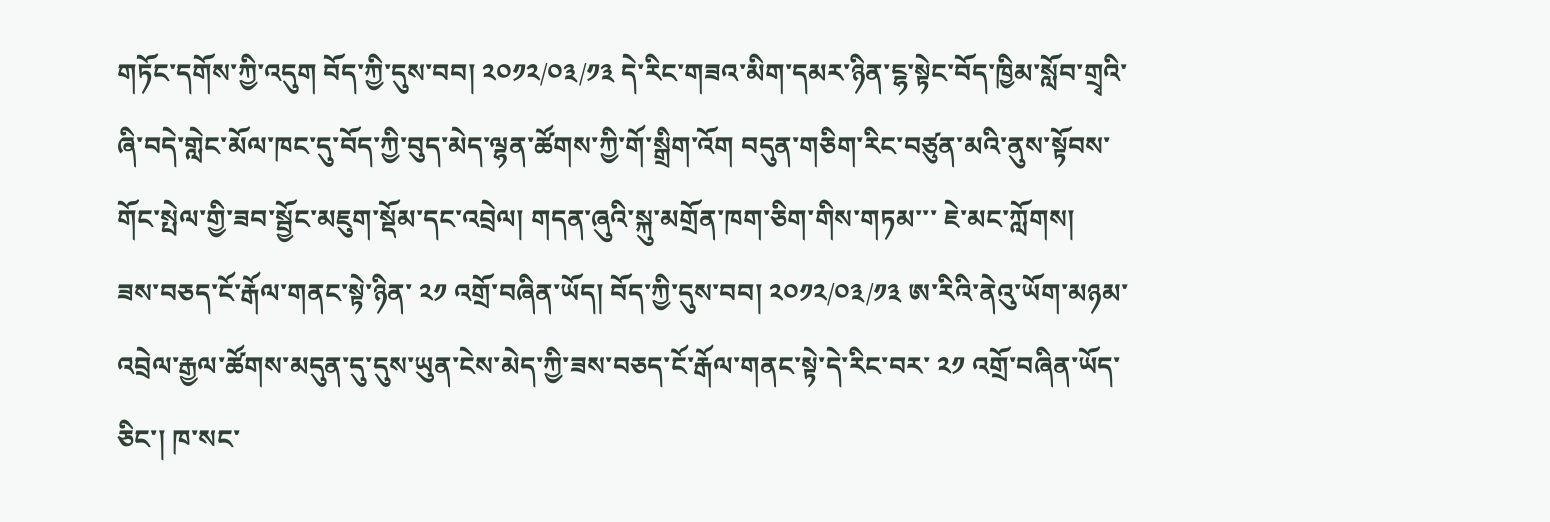གཏོང་དགོས་ཀྱི་འདུག བོད་ཀྱི་དུས་བབ། ༢༠༡༢/༠༣/༡༣ དེ་རིང་གཟའ་མིག་དམར་ཉིན་ངྷ་སྟེང་བོད་ཁྱིམ་སློབ་གྲྭའི་ཞི་བདེ་གླེང་མོལ་ཁང་དུ་བོད་ཀྱི་བུད་མེད་ལྷན་ཚོགས་ཀྱི་གོ་སྒྲིག་འོག བདུན་གཅིག་རིང་བཙུན་མའི་ནུས་སྟོབས་གོང་སྤེལ་གྱི་ཟབ་སྦྱོང་མཇུག་སྡོམ་དང་འབྲེལ། གདན་ཞུའི་སྐུ་མགྲོན་ཁག་ཅིག་གིས་གཏམ་་་ ཇེ་མང་ཀློགས།
ཟས་བཅད་ངོ་རྒོལ་གནང་སྟེ་ཉིན་ ༢༡ འགྲོ་བཞིན་ཡོད། བོད་ཀྱི་དུས་བབ། ༢༠༡༢/༠༣/༡༣ ཨ་རིའི་ནེའུ་ཡོག་མཉམ་འབྲེལ་རྒྱལ་ཚོགས་མདུན་དུ་དུས་ཡུན་ངེས་མེད་ཀྱི་ཟས་བཅད་ངོ་རྒོལ་གནང་སྟེ་དེ་རིང་བར་ ༢༡ འགྲོ་བཞིན་ཡོད་ཅིང་། ཁ་སང་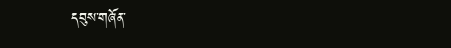དབུས་གཞོན་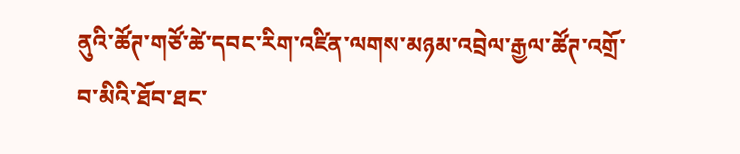ནུའི་ཚོཊ་གཙོ་ཚེ་དབང་རིག་འཛིན་ལགས་མཉམ་འབྲེལ་རྒྱལ་ཚོཊ་འགྲོ་བ་མིའི་ཐོབ་ཐང་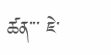ཚན་་་ ཇེ་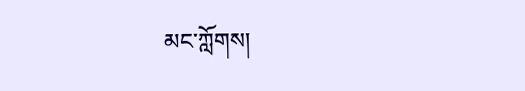མང་ཀློགས།